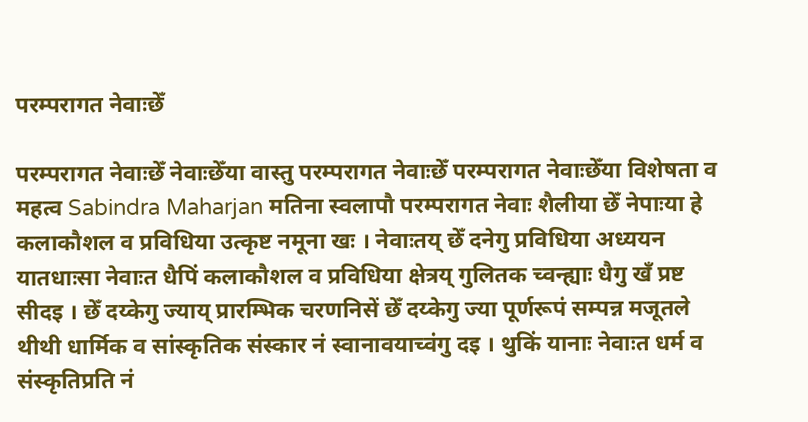परम्परागत नेवाःछेँ

परम्परागत नेवाःछेँ नेवाःछेँया वास्तु परम्परागत नेवाःछेँ परम्परागत नेवाःछेँया विशेषता व महत्व Sabindra Maharjan मतिना स्वलापौ परम्परागत नेवाः शैलीया छेँ नेपाःया हे कलाकौशल व प्रविधिया उत्कृष्ट नमूना खः । नेवाःतय् छेँ दनेगु प्रविधिया अध्ययन यातधाःसा नेवाःत धैपिं कलाकौशल व प्रविधिया क्षेत्रय् गुलितक च्वन्ह्याः धैगु खँ प्रष्ट सीदइ । छेँ दय्केगु ज्याय् प्रारम्भिक चरणनिसें छेँ दय्केगु ज्या पूर्णरूपं सम्पन्न मजूतले थीथी धार्मिक व सांस्कृतिक संस्कार नं स्वानावयाच्वंगु दइ । थुकिं यानाः नेवाःत धर्म व संस्कृतिप्रति नं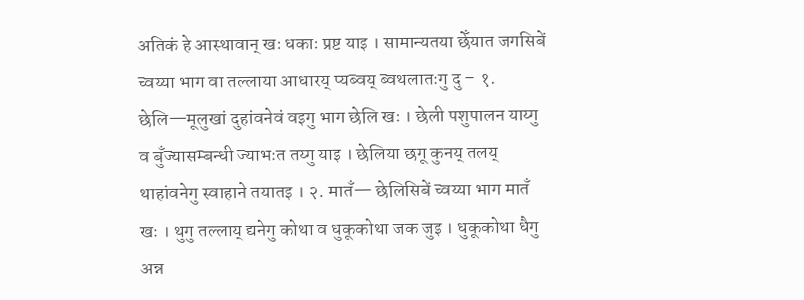अतिकं हे आस्थावान् खः धकाः प्रष्ट याइ । सामान्यतया छेँयात जगसिबें च्वय्या भाग वा तल्लाया आधारय् प्यब्वय् ब्वथलातःगु दु – १. छेलि—मूलुखां दुहांवनेवं वइगु भाग छेलि खः । छेली पशुपालन याय्गु व बुँज्यासम्बन्धी ज्याभःत तय्गु याइ । छेलिया छगू कुनय् तलय् थाहांवनेगु स्वाहाने तयातइ । २. मातँ— छेलिसिबें च्वय्या भाग मातँ खः । थुगु तल्लाय् द्यनेगु कोथा व धुकूकोथा जक जुइ । धुकूकोथा धैगु अन्न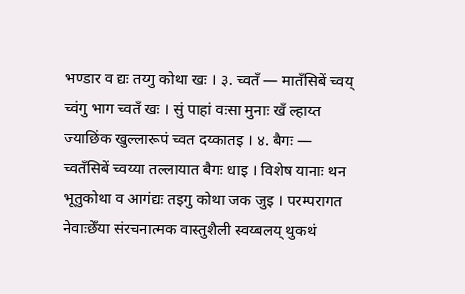भण्डार व द्यः तय्गु कोथा खः । ३. च्वतँ — मातँसिबें च्वय् च्वंगु भाग च्वतँ खः । सुं पाहां वःसा मुनाः खँ ल्हाय्त ज्याछिंक खुल्लारूपं च्वत दय्कातइ । ४. बैगः — च्वतँसिबें च्वय्या तल्लायात बैगः धाइ । विशेष यानाः थन भूतुकोथा व आगंद्यः तइगु कोथा जक जुइ । परम्परागत नेवाःछेँया संरचनात्मक वास्तुशैली स्वय्बलय् थुकथं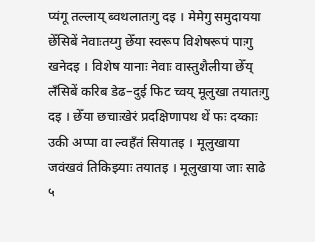प्यंगू तल्लाय् ब्वथलातःगु दइ । मेमेगु समुदायया छेँसिबें नेवाःतय्गु छेँया स्वरूप विशेषरूपं पाःगु खनेदइ । विशेष यानाः नेवाः वास्तुशैलीया छेँय् लँसिबें करिब डेढ–दुई फिट च्वय् मूलुखा तयातःगु दइ । छेँया छचाःखेरं प्रदक्षिणापथ थें फः दय्काः उकी अप्पा वा ल्वहँतं सियातइ । मूलुखाया जवंखवं तिकिझ्याः तयातइ । मूलुखाया जाः साढे ५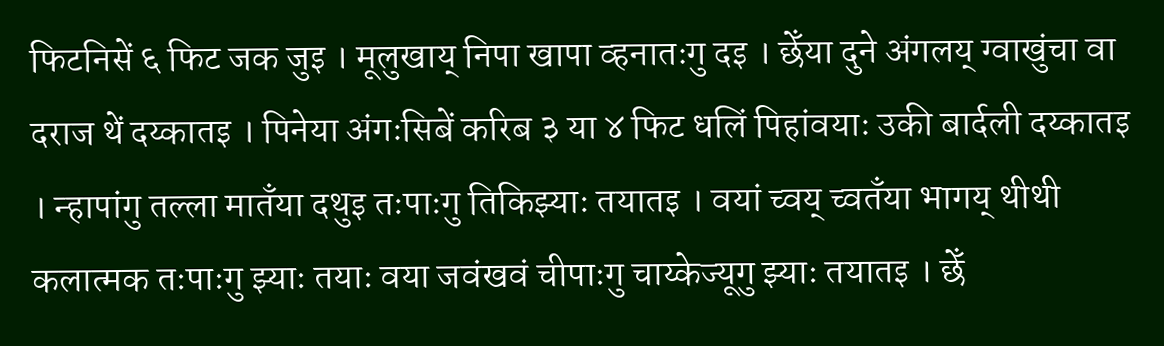फिटनिसें ६ फिट जक जुइ । मूलुखाय् निपा खापा व्हनातःगु दइ । छेँया दुने अंगलय् ग्वाखुंचा वा दराज थें दय्कातइ । पिनेया अंगःसिबें करिब ३ या ४ फिट धलिं पिहांवयाः उकी बार्दली दय्कातइ । न्हापांगु तल्ला मातँया दथुइ तःपाःगु तिकिझ्याः तयातइ । वयां च्वय् च्वतँया भागय् थीथी कलात्मक तःपाःगु झ्याः तयाः वया जवंखवं चीपाःगु चाय्केज्यूगु झ्याः तयातइ । छेँ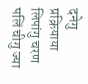दनेगु प्रक्रियाया लिपांगु चरण पलिं चीगु ज्या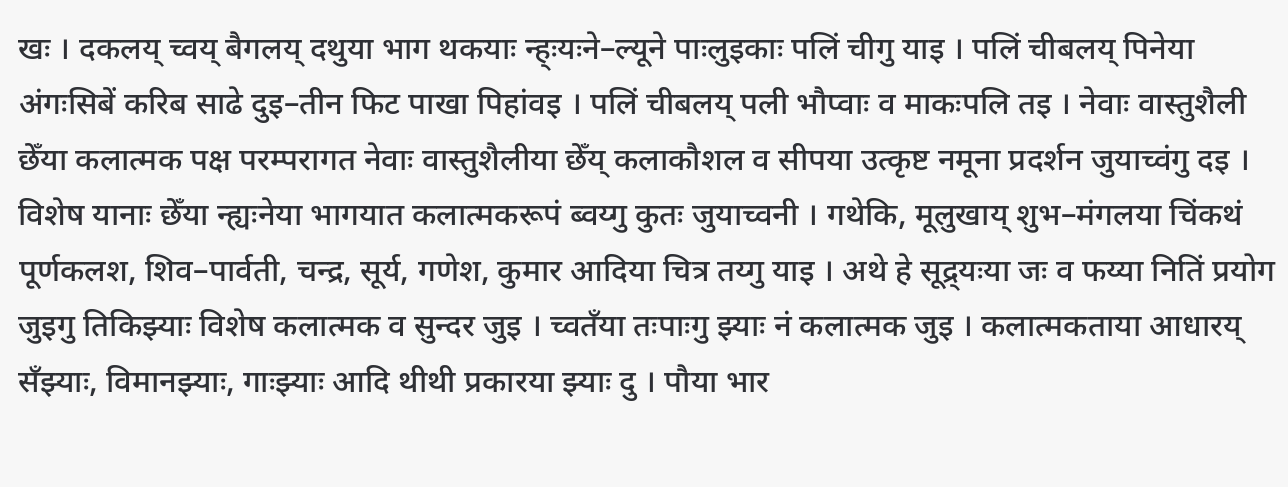खः । दकलय् च्वय् बैगलय् दथुया भाग थकयाः न्ह्ःयःने–ल्यूने पाःलुइकाः पलिं चीगु याइ । पलिं चीबलय् पिनेया अंगःसिबें करिब साढे दुइ–तीन फिट पाखा पिहांवइ । पलिं चीबलय् पली भौप्वाः व माकःपलि तइ । नेवाः वास्तुशैली छेँया कलात्मक पक्ष परम्परागत नेवाः वास्तुशैलीया छेँय् कलाकौशल व सीपया उत्कृष्ट नमूना प्रदर्शन जुयाच्वंगु दइ । विशेष यानाः छेँया न्ह्यःनेया भागयात कलात्मकरूपं ब्वय्गु कुतः जुयाच्वनी । गथेकि, मूलुखाय् शुभ–मंगलया चिंकथं पूर्णकलश, शिव–पार्वती, चन्द्र, सूर्य, गणेश, कुमार आदिया चित्र तय्गु याइ । अथे हे सूद्र्यःया जः व फय्या नितिं प्रयोग जुइगु तिकिझ्याः विशेष कलात्मक व सुन्दर जुइ । च्वतँया तःपाःगु झ्याः नं कलात्मक जुइ । कलात्मकताया आधारय् सँझ्याः, विमानझ्याः, गाःझ्याः आदि थीथी प्रकारया झ्याः दु । पौया भार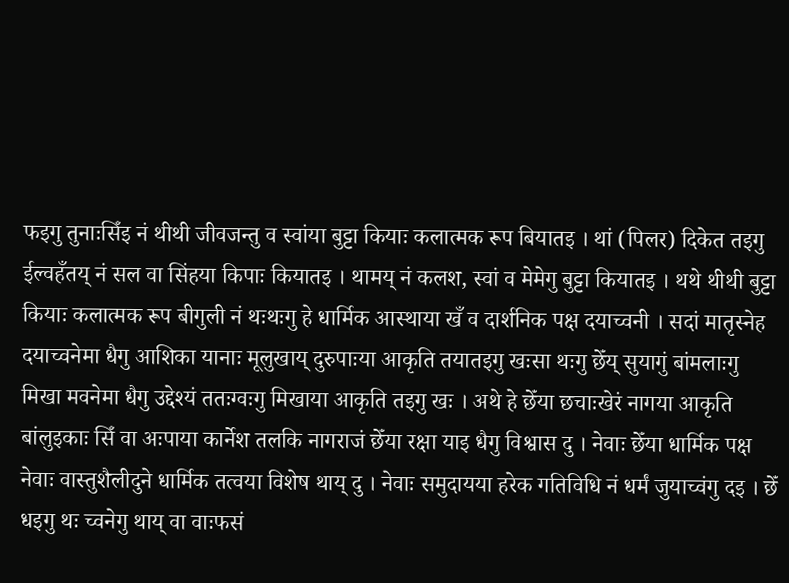फइगु तुनाःसिँइ नं थीथी जीवजन्तु व स्वांया बुट्टा कियाः कलात्मक रूप बियातइ । थां (पिलर) दिकेत तइगु ईल्वहँतय् नं सल वा सिंहया किपाः कियातइ । थामय् नं कलश, स्वां व मेमेगु बुट्टा कियातइ । थथे थीथी बुट्टा कियाः कलात्मक रूप बीगुली नं थःथःगु हे धार्मिक आस्थाया खँ व दार्शनिक पक्ष दयाच्वनी । सदां मातृस्नेह दयाच्वनेमा धैगु आशिका यानाः मूलुखाय् दुरुपाःया आकृति तयातइगु खःसा थःगु छेँय् सुयागुं बांमलाःगु मिखा मवनेमा धैगु उद्देश्यं ततःग्वःगु मिखाया आकृति तइगु खः । अथे हे छेँया छचाःखेरं नागया आकृति बांलुइकाः सिँ वा अःपाया कार्नेश तलकि नागराजं छेँया रक्षा याइ धैगु विश्वास दु । नेवाः छेँया धार्मिक पक्ष नेवाः वास्तुशैलीदुने धार्मिक तत्वया विशेष थाय् दु । नेवाः समुदायया हरेक गतिविधि नं धर्मं जुयाच्वंगु दइ । छेँ धइगु थः च्वनेगु थाय् वा वाःफसं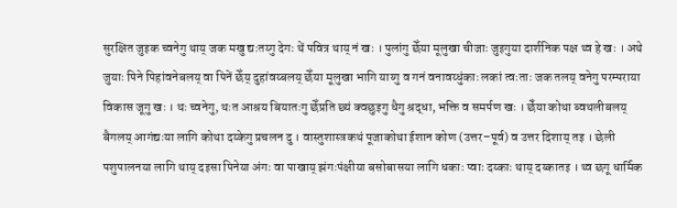सुरक्षित जुइक च्वनेगु थाय् जक मखु द्यःतय्गु देगः थें पवित्र थाय् नं खः । पुलांगु छेँया मूलुखा चीजाः जुइगुया दार्शनिक पक्ष थ्व हे खः । अथे जुयाः पिने पिहांवनेबलय् वा पिनें छेँय् दुहांवय्बलय् छेँया मूलुखा भागि याय्गु व गनं वनावय्धुंकाः लकां त्वःताः जक तलय् वनेगु परम्पराया विकास जूगु खः । थः च्वनेगु, थःत आश्रय बियातःगु छेँप्रति छ्यं क्वछुइगु धैगु श्रद्धा, भक्ति व समर्पण खः । छेँया कोथा ब्वथलीबलय् बैगलय् आगंद्यःया लागि कोथा दय्केगु प्रचलन दु । वास्तुशास्त्रकथं पूजाकोथा ईशान कोण (उत्तर–पूर्व) व उत्तर दिशाय् तइ । छेली पशुपालनया लागि थाय् दइसा पिनेया अंगः वा पाखाय् झंगःपंक्षीया बसोबासया लागि धकाः प्वाः दय्काः थाय् दय्कातइ । थ्व छगू धार्मिक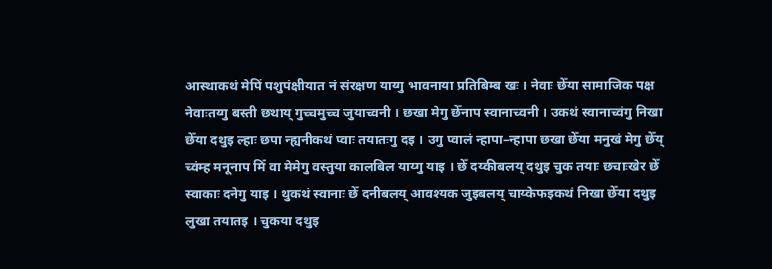आस्थाकथं मेपिं पशुपंक्षीयात नं संरक्षण याय्गु भावनाया प्रतिबिम्ब खः । नेवाः छेँया सामाजिक पक्ष नेवाःतय्गु बस्ती छथाय् गुच्चमुच्च जुयाच्वनी । छखा मेगु छेँनाप स्वानाच्वनी । उकथं स्वानाच्वंगु निखा छेँया दथुइ ल्हाः छपा न्ह्यनीकथं प्वाः तयातःगु दइ । उगु प्वालं न्हापा–न्हापा छखा छेँया मनुखं मेगु छेँय् च्वंम्ह मनूनाप मिँ वा मेमेगु वस्तुया कालबिल याय्गु याइ । छेँ दय्कीबलय् दथुइ चुक तयाः छचाःखेर छेँ स्वाकाः दनेगु याइ । थुकथं स्वानाः छेँ दनीबलय् आवश्यक जुइबलय् चाय्केफइकथं निखा छेँया दथुइ लुखा तयातइ । चुकया दथुइ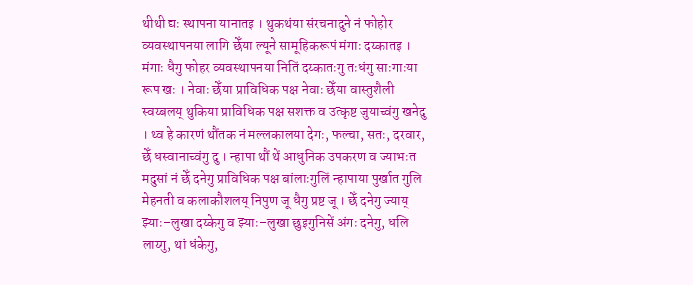थीथी द्यः स्थापना यानातइ । थुकथंया संरचनादुने नं फोहोर व्यवस्थापनया लागि छेँया ल्यूने सामूहिकरूपं मंगाः दय्कातइ । मंगाः धैगु फोहर व्यवस्थापनया नितिं दय्कातःगु तःधंगु साःगाःया रूप खः । नेवाः छेँया प्राविधिक पक्ष नेवाः छेँया वास्तुशैली स्वय्बलय् थुकिया प्राविधिक पक्ष सशक्त व उत्कृष्ट जुयाच्वंगु खनेदु । थ्व हे कारणं थौंतक नं मल्लकालया देगः, फल्चा, सतः, दरवार, छेँ धस्वानाच्वंगु दु । न्हापा थौं थें आधुनिक उपकरण व ज्याभःत मदुसां नं छेँ दनेगु प्राविधिक पक्ष बांलाःगुलिं न्हापाया पुर्खात गुलि मेहनती व कलाकौशलय् निपुण जू धैगु प्रष्ट जू । छेँ दनेगु ज्याय् झ्याः–लुखा दय्केगु व झ्याः–लुखा छुइगुनिसें अंगः दनेगु, धलि लाय्गु, थां धंकेगु,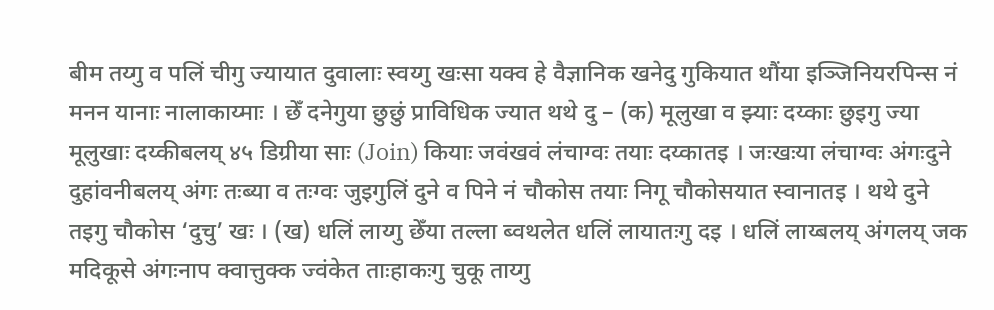बीम तय्गु व पलिं चीगु ज्यायात दुवालाः स्वय्गु खःसा यक्व हे वैज्ञानिक खनेदु गुकियात थौंया इञ्जिनियरपिन्स नं मनन यानाः नालाकाय्माः । छेँ दनेगुया छुछुं प्राविधिक ज्यात थथे दु – (क) मूलुखा व झ्याः दय्काः छुइगु ज्या मूलुखाः दय्कीबलय् ४५ डिग्रीया साः (Join) कियाः जवंखवं लंचाग्वः तयाः दय्कातइ । जःखःया लंचाग्वः अंगःदुने दुहांवनीबलय् अंगः तःब्या व तःग्वः जुइगुलिं दुने व पिने नं चौकोस तयाः निगू चौकोसयात स्वानातइ । थथे दुने तइगु चौकोस ‘दुचु’ खः । (ख) धलिं लाय्गु छेँया तल्ला ब्वथलेत धलिं लायातःगु दइ । धलिं लाय्बलय् अंगलय् जक मदिकूसे अंगःनाप क्वात्तुक्क ज्वंकेत ताःहाकःगु चुकू ताय्गु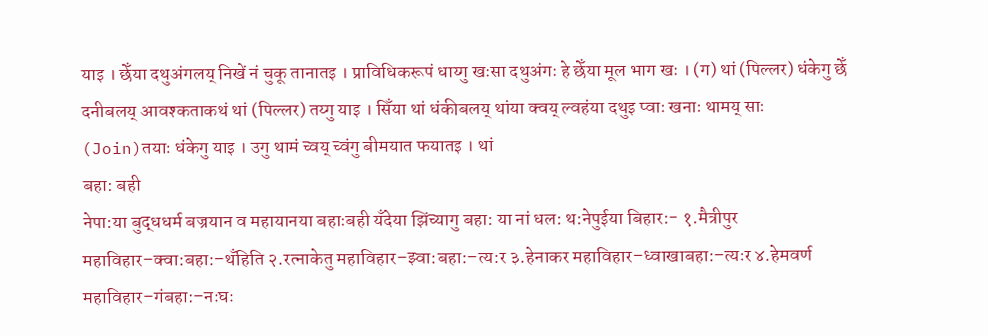याइ । छेँया दथुअंगलय् निखें नं चुकू तानातइ । प्राविधिकरूपं धाय्गु खःसा दथुअंगः हे छेँया मूल भाग खः । (ग) थां (पिल्लर) धंकेगु छेँ दनीबलय् आवश्कताकथं थां (पिल्लर) तय्गु याइ । सिँया थां धंकीबलय् थांया क्वय् ल्वहंया दथुइ प्वाः खनाः थामय् साः (Join)तयाः धंकेगु याइ । उगु थामं च्वय् च्वंगु बीमयात फयातइ । थां
बहा: बही
नेपा:या बुद्धधर्म बज्रयान व महायानया बहाःबही यँदेया झिंच्यागु बहा: या नां धल: थ:नेपुईया बिहार:- १.मैत्रीपुर महाविहार–क्वा:बहा:–थँहिति २.रत्नाकेतु महाविहार–झ्वा:बहा:–त्य:र ३.हेनाकर महाविहार–ध्वाखाबहा:–त्यःर ४.हेमवर्ण महाविहार–गंबहा:–नःघः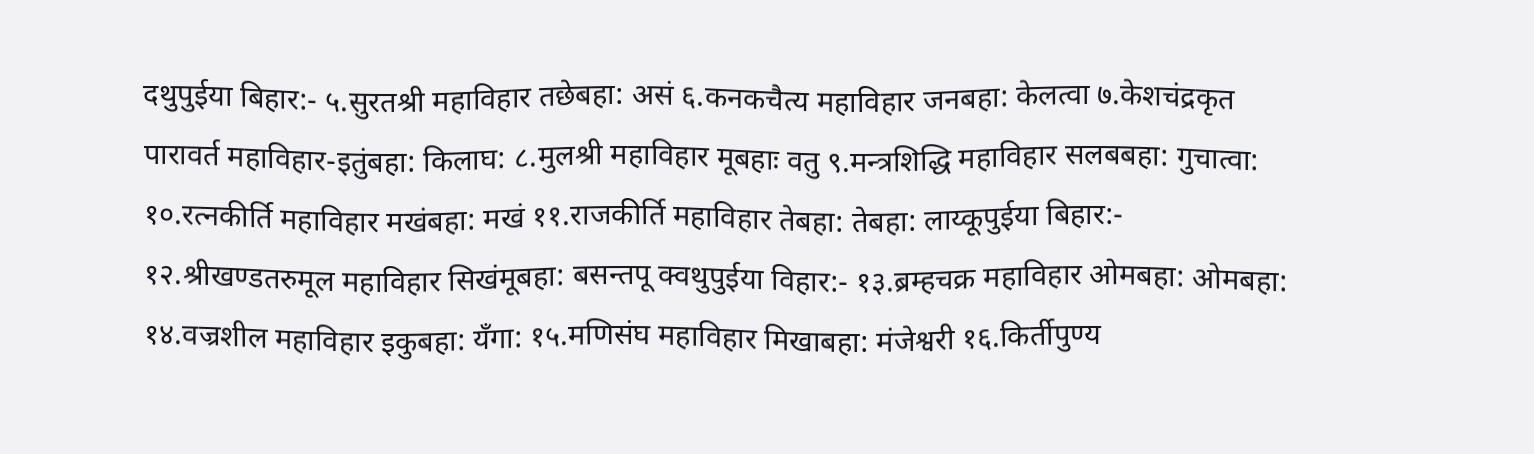दथुपुईया बिहार:- ५.सुरतश्री महाविहार तछेबहा: असं ६.कनकचैत्य महाविहार जनबहा: केलत्वा ७.केशचंद्रकृत पारावर्त महाविहार-इतुंबहा: किलाघ: ८.मुलश्री महाविहार मूबहाः वतु ९.मन्त्रशिद्धि महाविहार सलबबहा: गुचात्वा: १०.रत्नकीर्ति महाविहार मखंबहा: मखं ११.राजकीर्ति महाविहार तेबहा: तेबहा: लाय्कूपुईया बिहार:- १२.श्रीखण्डतरुमूल महाविहार सिखंमूबहा: बसन्तपू क्वथुपुईया विहार:- १३.ब्रम्हचक्र महाविहार ओमबहा: ओमबहा: १४.वज्रशील महाविहार इकुबहा: यँगा: १५.मणिसंघ महाविहार मिखाबहा: मंजेश्वरी १६.किर्तीपुण्य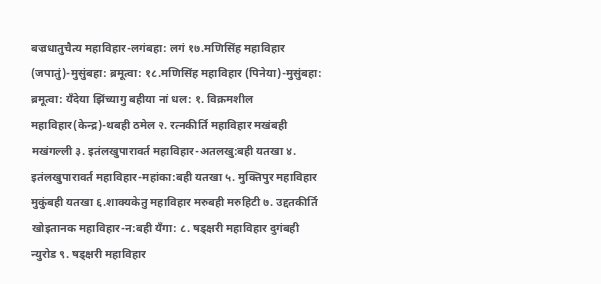बज्रधातुचैत्य महाविहार-लगंबहा: लगं १७.मणिसिंह महाविहार (जपातुं)-मुसुंबहा: ब्रमूत्वा: १८.मणिसिंह महाविहार (पिनेया)-मुसुंबहा: ब्रमूत्वा: यँदेया झिंच्यागु बहीया नां धल: १. विक्रमशील महाविहार(केन्द्र)-थबही ठमेल २. रत्नकीर्ति महाविहार मखंबही मखंगल्ली ३. इतंलखुपारावर्त महाविहार-अतलखु:बही यतखा ४. इतंलखुपारावर्त महाविहार-महांका:बही यतखा ५. मुक्तिपुर महाविहार मुकुंबही यतखा ६.शाक्यकेतु महाविहार मरुबही मरुहिटी ७. उद्दतकीर्ति खोइतानक महाविहार-न:बही यँगा: ८. षड्क्षरी महाविहार दुगंबही न्युरोड ९. षड्क्षरी महाविहार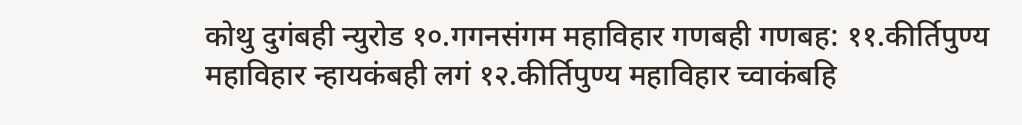कोथु दुगंबही न्युरोड १०.गगनसंगम महाविहार गणबही गणबह: ११.कीर्तिपुण्य महाविहार न्हायकंबही लगं १२.कीर्तिपुण्य महाविहार च्वाकंबहि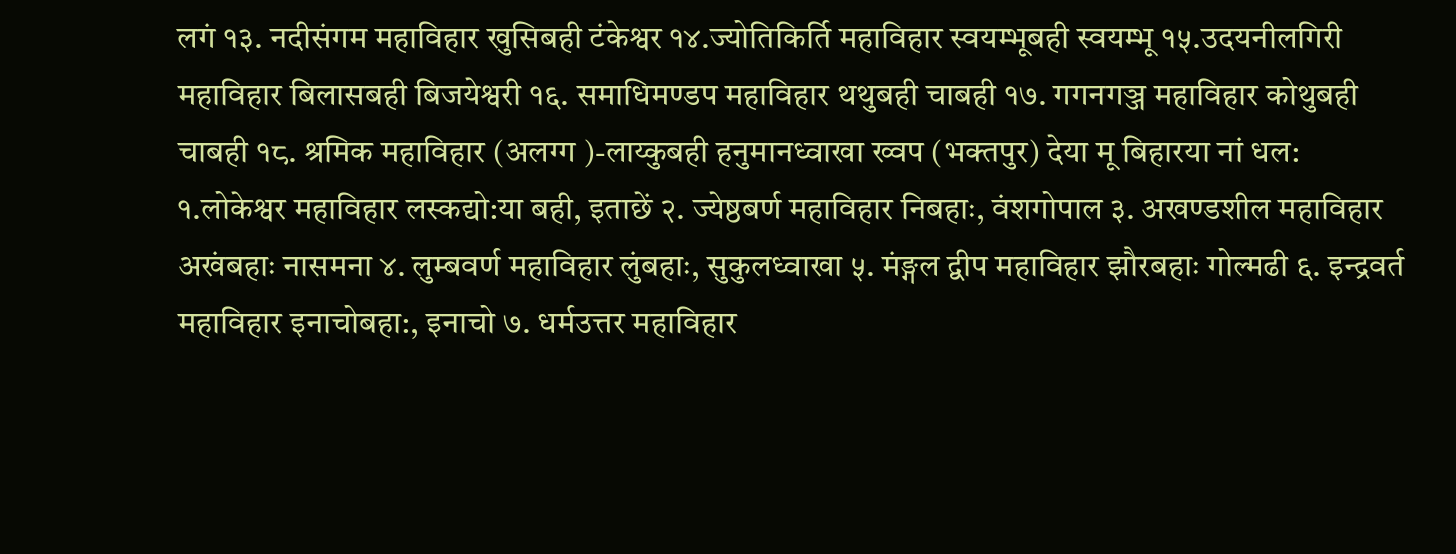लगं १३. नदीसंगम महाविहार खुसिबही टंकेश्वर १४.ज्योतिकिर्ति महाविहार स्वयम्भूबही स्वयम्भू १५.उदयनीलगिरी महाविहार बिलासबही बिजयेश्वरी १६. समाधिमण्डप महाविहार थथुबही चाबही १७. गगनगञ्ज महाविहार कोथुबही चाबही १८. श्रमिक महाविहार (अलग्ग )-लाय्कुबही हनुमानध्वाखा ख्वप (भक्तपुर) देया मू बिहारया नां धल: १.लोकेश्वर महाविहार लस्कद्यो:या बही, इताछें २. ज्येष्ठबर्ण महाविहार निबहाः, वंशगोपाल ३. अखण्डशील महाविहार अखंबहाः नासमना ४. लुम्बवर्ण महाविहार लुंबहाः, सुकुलध्वाखा ५. मंङ्गल द्वीप महाविहार झौरबहाः गोल्मढी ६. इन्द्रवर्त महाविहार इनाचोबहा:, इनाचो ७. धर्मउत्तर महाविहार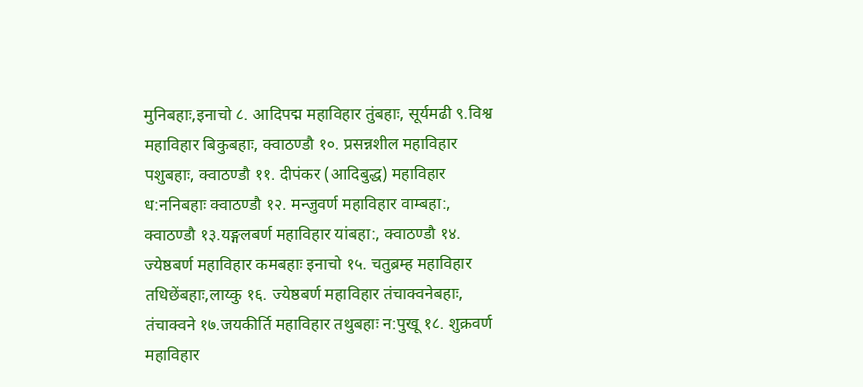मुनिबहाः,इनाचो ८. आदिपद्म महाविहार तुंबहाः, सूर्यमढी ९.विश्व महाविहार बिकुबहाः, क्वाठण्डौ १०. प्रसन्नशील महाविहार पशुबहाः, क्वाठण्डौ ११. दीपंकर (आदिबुद्ध) महाविहार ध:ननिबहाः क्वाठण्डौ १२. मन्जुवर्ण महाविहार वाम्बहा:, क्वाठण्डौ १३.यङ्गलबर्ण महाविहार यांबहा:, क्वाठण्डौ १४. ज्येष्ठबर्ण महाविहार कमबहाः इनाचो १५. चतुब्रम्ह महाविहार तधिछेंबहाः,लाय्कु १६. ज्येष्ठबर्ण महाविहार तंचाक्वनेबहाः, तंचाक्वने १७.जयकीर्ति महाविहार तथुबहाः न:पुखू १८. शुक्रवर्ण महाविहार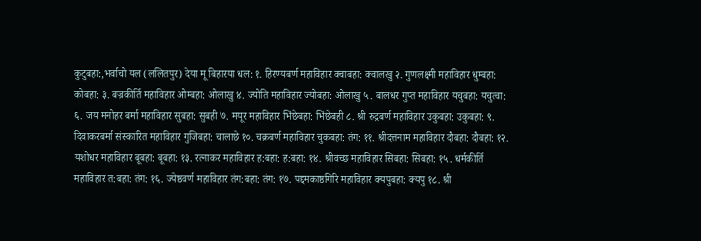कुटुबहा:,भर्वाचो यल (ललितपुर) देया मू बिहारया धल: १. हिरण्यबर्ण महाविहार क्वाबहा: क्वालखु २. गुणलक्ष्मी महाविहार धुम्बहा: कोबहा: ३. बज्रकीर्ति महाविहार ओम्बहा: ओलाखु ४. ज्योति महाविहार ज्योबहा: ओलाखु ५. बालधर गुप्त महाविहार यचुबहा: यचुत्वा: ६. जय मनोहर बर्मा महाविहार सुबहा: सुबही ७. मयूर महाविहार भिंछेबहा: भिंछेबही ८. श्री रुद्रबर्ण महाविहार उकुबहा: उकुबहा: ९. दिवाकरबर्मा संस्कारित महाविहार गुजिबहा: चालाछे १०. चक्रबर्ण महाविहार चुकबहा: तंग: ११. श्रीदत्तनाम महाविहार दौबहा: दौबहा: १२. यशोधर महाविहार बूबहा: बूबहा: १३. रत्नाकर महाविहार ह:बहा: ह:बहा: १४. श्रीवच्छ महाविहार सिबहा: सिबहा: १५. धर्मकीर्ति महाविहार त:बहा: तंग: १६. ज्येष्ठवर्ण महाविहार तंग:बहा: तंग: १७. पद्दमकाष्ठगिरि महाविहार क्यपुबहा: क्यपु १८. श्री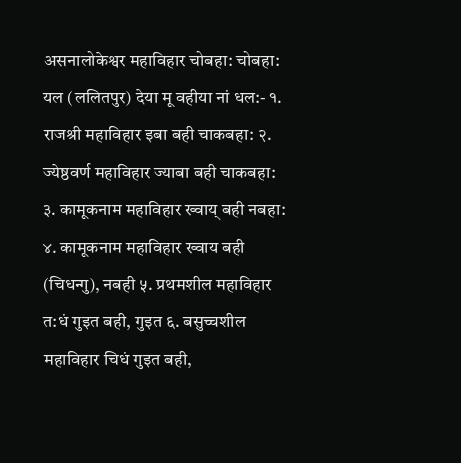असनालोकेश्वर महाविहार चोबहा: चोबहा: यल (ललितपुर) देया मू वहीया नां धल:- १. राजश्री महाविहार इबा बही चाकबहा: २. ज्येष्ठवर्ण महाविहार ज्याबा बही चाकबहा: ३. कामूकनाम महाविहार ख्वाय् बही नबहा: ४. कामूकनाम महाविहार ख्वाय बही (चिधन्गु), नबही ५. प्रथमशील महाविहार त:धं गुइत बही, गुइत ६. बसुच्चशील महाविहार चिधं गुइत बही,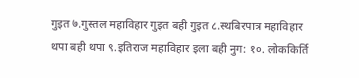गुइत ७.गुस्तल महाविहार गुइत बही गुइत ८.स्थबिरपात्र महाविहार थपा बही थपा ९.इतिराज महाविहार इला बही नुग: १०. लोककिर्ति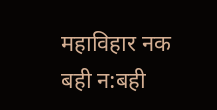महाविहार नक बही न:बही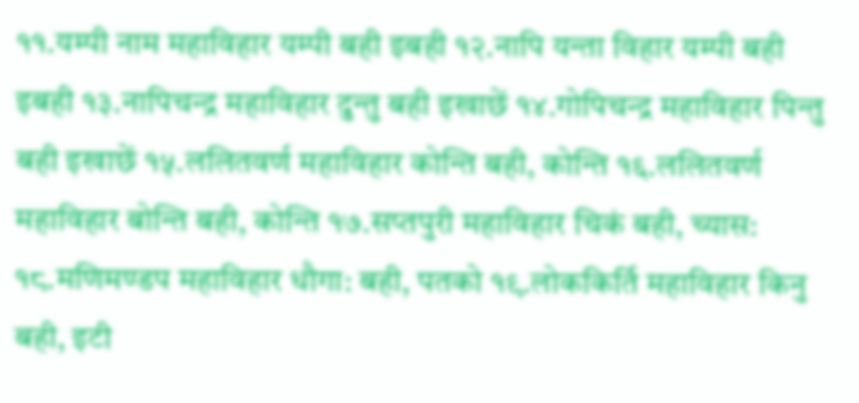११.यम्पी नाम महाविहार यम्पी बही इबही १२.नापि यन्ता विहार यम्पी बही इबही १३.नापिचन्द्र महाविहार दुन्तु बही इखाछें १४.गोपिचन्द्र महाविहार पिन्तु बही इखाछें १५.ललितवर्ण महाविहार कोन्ति बही, कोन्ति १६.ललितवर्ण महाविहार बोन्ति बही, कोन्ति १७.सप्तपुरी महाविहार चिकं बही, च्यास: १८.मणिमण्डप महाविहार धौगा: बही, पतको १९.लोककिर्ति महाविहार किनु बही, इटी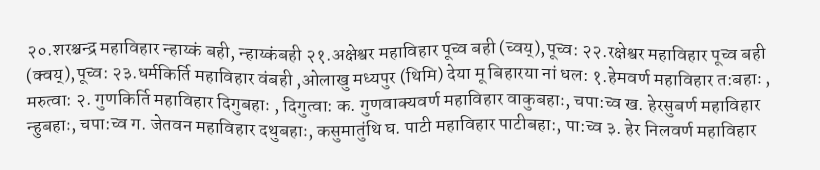२०.शरश्चन्द्र महाविहार न्हाय्कं बही, न्हाय्कंबही २१.अक्षेश्वर महाविहार पूच्व बही (च्वय्),पूच्व: २२.रक्षेश्वर महाविहार पूच्व बही (क्वय्),पूच्व: २३.धर्मकिर्ति महाविहार वंबही ,ओलाखु मध्यपुर (थिमि) देया मू बिहारया नां धल: १.हेमवर्ण महाविहार त:बहाः , मरुत्वा: २. गुणकिर्ति महाविहार दिगुबहाः , दिगुत्वा: क. गुणवाक्यवर्ण महाविहार वाकुबहाः, चपा:च्व ख. हेरसुबर्ण महाविहार न्हुबहाः, चपा:च्व ग. जेतवन महाविहार दथुबहाः, कसुमातुंथि घ. पाटी महाविहार पाटीबहा:, पा:च्व ३. हेर निलवर्ण महाविहार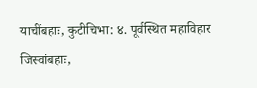याचींबहाः, कुटीचिभा: ४. पूर्वस्थित महाविहार जिस्वांबहाः,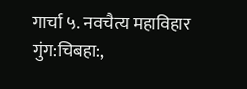गार्चा ५. नवचैत्य महाविहार गुंग:चिबहा:,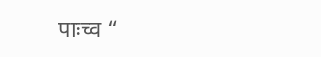पाःच्व “